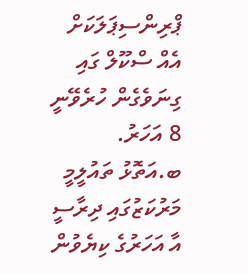ޕްރިންސިޕަލަކަށް އެއް ސްކޫލް ގައި ގިނަވެގެން ހުރެވޭނީ 8 އަހަރު.
ބ.އަތޮޅު ތައުލީމީ މަރުކަޒުގައި ދިރާސީ އާ އަހަރުގެ ކިޔެވުން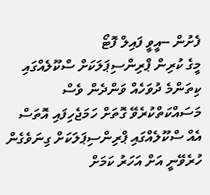ފެށުން --އީވީ ފައިލް ފޮޓޯ
މީގެ ކުރިން ޕްރިންސިޕަލަކަށް ސްކޫލެއްގައި ކިތަންމެ ދުވަހެއް ވަންދެން ވެސް މަސައްކަތްކުރެވޭ ގޮތަށް ހަމަޖެހިފައި އޮތަސް އެއް ސްކޫލެއްގައި ޕްރިންސިޕަލަކަށް ގިނަވެގެން ހުރެވޭނީ އަށް އަހަރު ކަމަށް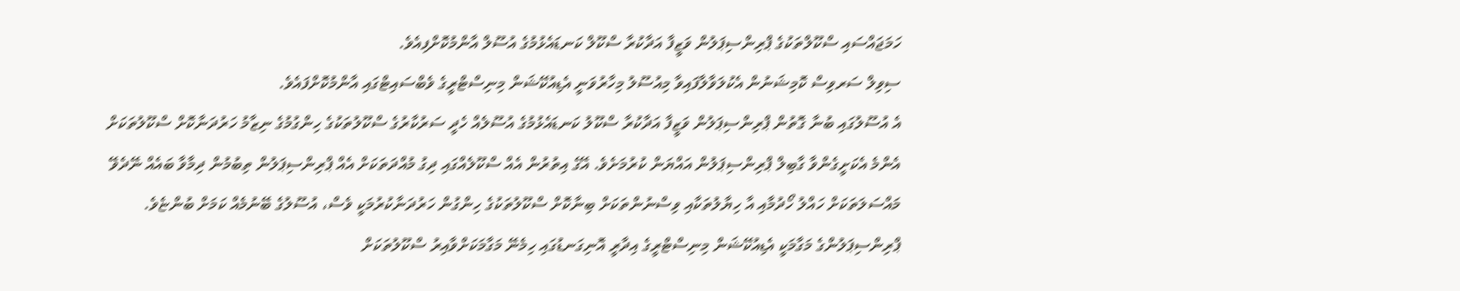ހަމަޖައްސައި ސްކޫލްތަކުގެ ޕްރިންސިޕަލުން ވަޒީފާ އަދާކުރާ ސްކޫލް ކަނޑައެޅުމުގެ އުސޫލް އާންމުކޮށްފިއެވެ.
ސިވިލް ސަރވިސް ކޮމިޝަނުން އެކުލަވާލާފައިވާ މިއުސޫލު މިހާރުވަނީ އެޑިއުކޭޝަން މިނިސްޓްރީގެ ވެބްސައިޓްގައި އާންމުކޮށްފައެވެ.
އެ އުސޫލުގައި ބުނާ ގޮތުން ޕްރިންސިޕަލުން ވަޒީފާ އަދާކުރާ ސްކޫލު ކަނޑައެޅުމުގެ އުސޫލެއް ހެދީ ސަރުކާރުގެ ސްކޫލުތަކުގެ ހިންގުމުގެ ނިޒާމު ހަރުދަނާކޮށް ސްކޫލުތަކަށް އެންމެ އެކަށީގެންވާ ގާބިލް ޕްރިންސިޕަލުން އައްޔަން ކުރުމަށެވެ. އޭގެ އިތުރުން އެއް ސްކޫލެއްގައި ދިގު މުއްދަތަކަށް އެއް ޕްރިންސިޕަލުން ތިބުމުން ދިމާވާ ބައެއް ނޭދެވޭ މައްސަލަތަކަށް ހައްލު ހޯދުމާއި އާ ހިޔާލުތަކާއި ވިސްނުންތަކަށް ބިނާކޮށް ސްކޫލުތަކުގެ ހިންގުން ހަރުދަނާކުރުމަކީ ވެސް، އުސޫލުގެ ބޭނުމެއް ކަމަށް ބުންޏެވެ.
ޕްރިންސިޕަލުންގެ މަގާމަކީ އެޑިއުކޭޝަން މިނިސްޓްރީގެ އިދާރީ އޮނިގަނޑުގައި ހިމެނޭ މަގާމަކަށްވާއިރު ސްކޫލުތަކަށް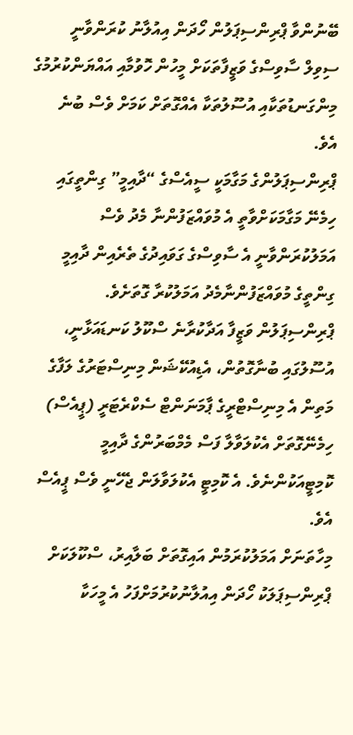ބޭނުންވާ ޕްރިންސިޕަލުން ހޯދަން އިއުލާނު ކުރަންވާނީ ސިވިލް ސާވިސްގެ ވަޒީފާތަކަށް މީހުން ހޮވުމާއި އައްޔަންކުރުމުގެ މިންގަނޑުތަކާއި އުސޫލުތަކާ އެއްގޮތަށް ކަމަށް ވެސް ބުނެ އެވެ.
ޕްރިންސިޕަލުންގެ މަގާމަކީ ސީއެސްގެ “ދާއިމީ” ގިންތީގައި ހިމެނޭ މަގާމަކަށްވާތީ އެ މުވައްޒަފުންނާ މެދު ވެސް އަމަލުކުރަންވާނީ އެ ސާވިސްގެ ގަވައިދުގެ ތެރެއިން ދާއިމީ ގިންތީގެ މުވައްޒަފުންނާމެދު އަމަލުކުރާ ގޮތަށެވެ.
ޕްރިންސިޕަލުން ވަޒީފާ އަދާކުރާނެ ސްކޫލު ކަނޑައަޅާނީ، އުސޫލުގައި ބުނާގޮތުން، އެޑިއުކޭޝަން މިނިސްޓަރުގެ ލަފާގެ މަތިން އެ މިނިސްޓްރީގެ ޕާމަނަންޓް ސެކްރެޓަރީ (ޕީއެސް) ހިމެނޭގޮތަށް އެކުލަވާލާ ފަސް މެމްބަރުންގެ ދާއިމީ ކޮމިޓީއަކުންނެވެ. އެ ކޮމިޓީ އެކުލަވާލަން ޖެހޭނީ ވެސް ޕީއެސް އެވެ.
މިހާތަނަށް އަމަލުކުރަމުން އައިގޮތަށް ބަލާއިރު، ސްކޫލަކަށް ޕްރިންސިޕަލަކު ހޯދަން އިއުލާނުކުރުމަށްފަހު އެ މީހަކާ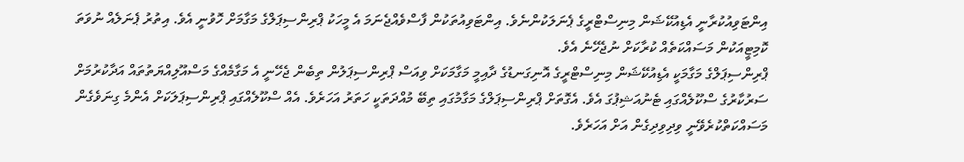އިންޓަވިއުކުރާނީ އެޑިއުކޭޝަން މިނިސްޓްރީގެ ޕެނަލަކުންނެވެ. އިންޓަވިއުތަކުން ފާސްވެއްޖެނަމަ އެ މީހަކު ޕްރިންސިޕަލްގެ މަގާމަށް ހޮވުނީ އެވެ. އިތުރު ޕެނަލެއް ނުވަތަ ކޮމިޓީއަކުން މަސައްކަތެއް ކުރާކަށް ނުޖެހޭނެ އެވެ.
ޕްރިންސިޕަލްގެ މަގާމަކީ އެޑިއުކޭޝަން މިނިސްޓްރީގެ އޮނިގަނޑުގެ ދާއިމީ މަގާމަކަށް ވިއަސް ޕްރިންސިޕަލުން ތިބެން ޖެހޭނީ އެ މަގާމެއްގެ މަސްއޫލިއްޔަތުތައް އަދާކުރުމަށް ސަރުކާރުގެ ސްކޫލެއްގައި ޓެނުއަޝިޕުގަ އެވެ. އެގޮތަށް ޕްރިންސިޕަލްގެ މަގާމުގައި ތިބޭ މުއްދަތަކީ ހަތަރު އަހަރެވެ. އެއް ސްކޫލެއްގައި ޕްރިންސިޕަލަކަށް އެންމެ ގިނަވެގެން މަސައްކަތްކުރެވޭނީ ވިދިވިދިގެން އަށް އަހަރެވެ.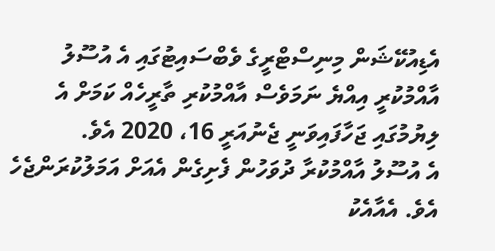އެޑިއުކޭޝަން މިނިސްޓްރީގެ ވެބްސައިޓުގައި އެ އުސޫލު އާއްމުކުރީ އިއްޔެ ނަމަވެސް އާއްމުކުރި ތާރީހެއް ކަމަށް އެ ލިޔުމުގައި ޖަހާފައިވަނީ ޖެނުއަރީ 16، 2020 އެވެ.
އެ އުސޫލު އާއްމުކުރާ ދުވަހުން ފެށިގެން އެއަށް އަމަލުކުރަންޖެހެ އެވެ. އެއާއެކު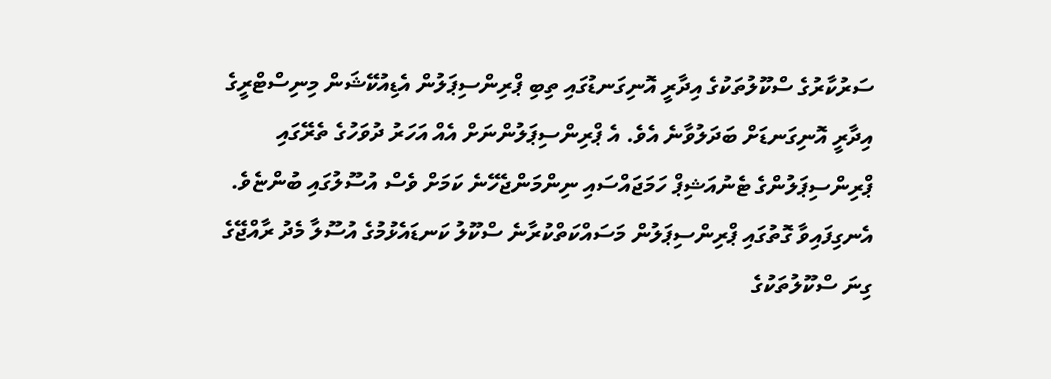ސަރުކާރުގެ ސްކޫލުތަކުގެ އިދާރީ އޮނިގަނޑުގައި ތިބި ޕްރިންސިޕަލުން އެޑިއުކޭޝަން މިނިސްޓްރީގެ އިދާރީ އޮނިގަނޑަށް ބަދަލުވާނެ އެވެ. އެ ޕްރިންސިޕަލުންނަށް އެއް އަހަރު ދުވަހުގެ ތެރޭގައި ޕްރިންސިޕަލުންގެ ޓެނުއަޝިޕް ހަމަޖައްސައި ނިންމަންޖެހޭނެ ކަމަށް ވެސް އުސޫލުގައި ބުންޏެވެ.
އެނގިފައިވާ ގޮތުގައި ޕްރިންސިޕަލުން މަސައްކަތްކުރާނެ ސްކޫލު ކަނޑައެޅުމުގެ އުސޫލާ މެދު ރާއްޖޭގެ ގިނަ ސްކޫލުތަކުގެ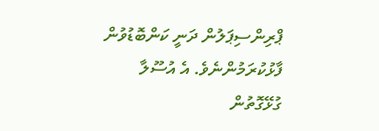ޕްރިންސިޕަލުން ދަނީ ކަންބޮޑުވުން ފާޅުކުރަމުންނެވެ. އެ އުސޫލާ ގުޅޭގޮތުން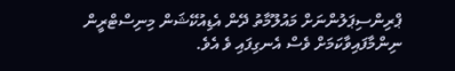ޕްރިންސިޕަލުންނަށް މައުލޫމާތު ދޭން އެޑިއުކޭޝަން މިނިސްޓްރީން ނިންމާފައިވާކަމަށް ވެސް އެނގިފައި ވެ އެވެ.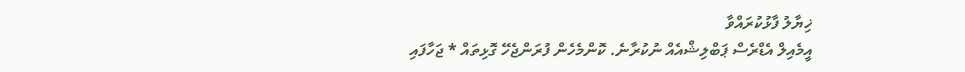ޚިޔާލު ފާޅުކުރައްވާ
އީމެއިލް އެޑްރެސް ޕަބްލިޝްއެއް ނުކުރާނެ. ކޮންމެހެން ފުރަންޖެހޭ ގޮޅިތައް * ޖަހާފައި